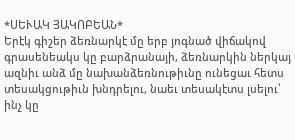*ՍԵՒԱԿ ՅԱԿՈԲԵԱՆ*
Երէկ գիշեր ձեռնարկէ մը երբ յոգնած վիճակով գրասենեակս կը բարձրանայի, ձեռնարկին ներկայ ազնիւ անձ մը նախանձեռնութիւնը ունեցաւ հետս տեսակցութիւն խնդրելու, նաեւ տեսակէտս լսելու՝ ինչ կը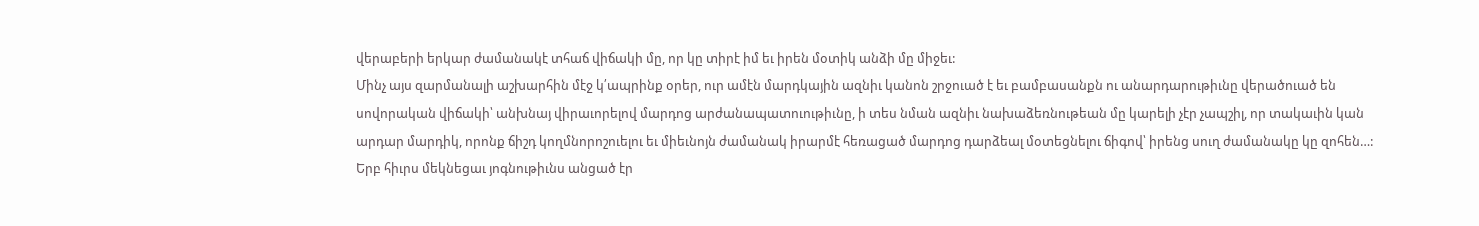վերաբերի երկար ժամանակէ տհաճ վիճակի մը, որ կը տիրէ իմ եւ իրեն մօտիկ անձի մը միջեւ:
Մինչ այս զարմանալի աշխարհին մէջ կ՛ապրինք օրեր, ուր ամէն մարդկային ազնիւ կանոն շրջուած է եւ բամբասանքն ու անարդարութիւնը վերածուած են սովորական վիճակի՝ անխնայ վիրաւորելով մարդոց արժանապատուութիւնը, ի տես նման ազնիւ նախաձեռնութեան մը կարելի չէր չապշիլ, որ տակաւին կան արդար մարդիկ, որոնք ճիշդ կողմնորոշուելու եւ միեւնոյն ժամանակ իրարմէ հեռացած մարդոց դարձեալ մօտեցնելու ճիգով՝ իրենց սուղ ժամանակը կը զոհեն…:
Երբ հիւրս մեկնեցաւ յոգնութիւնս անցած էր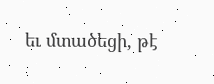եւ մտածեցի, թէ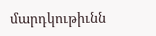մարդկութիւնն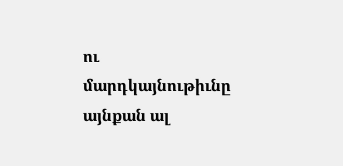ու մարդկայնութիւնը այնքան ալ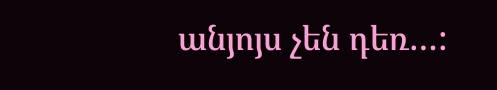անյոյս չեն դեռ…: